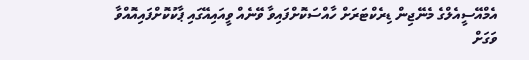އެމްއޭސީއެލްގެ މެނޭޖިން ޑިރެކްޓަރަށް ހާއްސަކޮށްފައިވާ ވޭނެއް ވީއައިއޭގައި ޕާކުކޮށްފައިއޮއްވާ ވަގަށް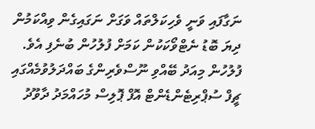ނަގާފައި ވަނީ ވެހިކަލްތައް ވަގަށް ނަގައިގެން ވިއްކަމުން ދިޔަ ބޮޑު ނެޓްވޯކަކުން ކަމަށް ފުލުހުން ބުނެފި އެވެ.
ފުލުހުން މިއަދު ބޭއްވި ނޫސްވެރިންގެ ބައްދަލުވުމެއްގައި ޗީފް ސުޕްރިޓެންޑެންޓް އޮފް ޕޮލިސް މުހައްމަދު ދާވޫދު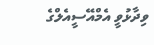ވިދާޅުވީ އެމްއޭސީއެލްގެ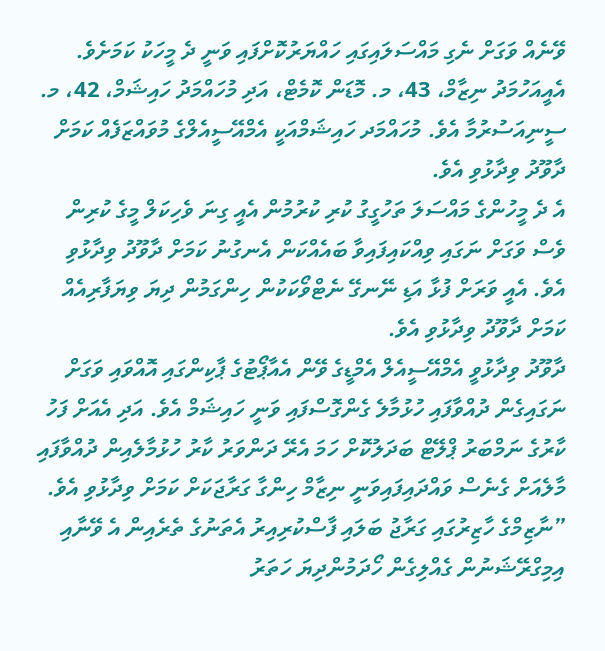ވޭނެއް ވަގަށް ނެގި މައްސަލައިގައި ހައްޔަރުކޮށްފައި ވަނީ ދެ މީހަކު ކަމަށެވެ. އެއީއަހުމަދު ނިޒާމް، 43، މ. މޮޑަން ކޮމެޓް، އަދި މުހައްމަދު ހައިޝަމް، 42، މ. ސީނިއަސުރުމާ އެވެ. މުހައްމަދ ހައިޝަމްއަކީ އެމްއޭސީއެލްގެ މުވައްޒަފެއް ކަމަށް ދާވޫދު ވިދާޅުވި އެވެ.
އެ ދެ މީހުންގެ މައްސަލަ ތަހުގީގު ކުރި ކުރުމުން އެއީ ގިނަ ވެހިކަލް މީގެ ކުރިން ވެސް ވަގަށް ނަގައި ވިއްކައިފައިވާ ބައެއްކަން އެނގުނު ކަމަށް ދާވޫދު ވިދާޅުވި އެވެ. އެއީ ވަރަށް ފުޅާ އަޑި ނޭނގޭ ނެޓްވޯކަކުން ހިންގަމުން ދިޔަ ވިޔަފާރިއެއް ކަމަށް ދާވޫދު ވިދާޅުވި އެވެ.
ދާވޫދު ވިދާޅުވީ އެމްއޭސީއެލް އެމްޑީގެ ވޭން އެއާޕޯޓުގެ ޕާކިންގައި އޮއްވައި ވަގަށް ނަގައިގެން ދުއްވާފައި ހުޅުމާލެ ގެންގޮސްފައި ވަނީ ހައިޝަމް އެވެ. އަދި އެއަށް ފަހު ކާރުގެ ނަމްބަރު ޕްލޭޓް ބަދަލުކޮށް ހަމަ އެރޭ ދަންވަރު ކާރު ހުޅުމާލެއިން ދުއްވާފައި މާލެއަށް ގެނެސް ވައްދައިފައިވަނީ ނިޒާމް ހިންގާ ގަރާޖަކަށް ކަމަށް ވިދާޅުވި އެވެ.
”ނާޒިމްގެ ހާޒިރުގައި ގަރާޖު ބަލައި ފާސްކުރިއިރު އެތަނުގެ ތެރެއިން އެ ވޭނާއި އިމިގްރޭޝަނުން ގެއްލިގެން ހޯދަމުންދިޔަ ހަތަރު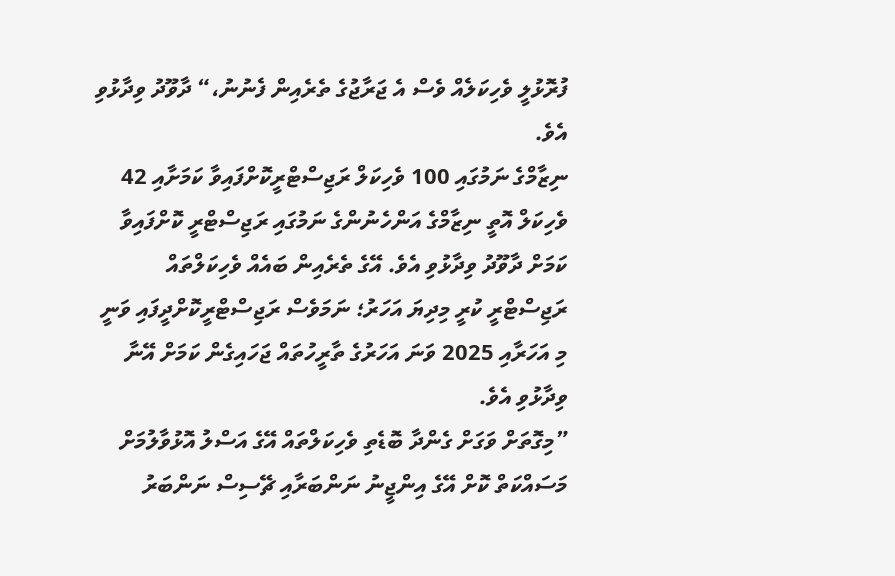ފުރޮޅުލީ ވެހިކަލެއް ވެސް އެ ޖަރާޖުގެ ތެރެއިން ފެނުނު،“ ދާވޫދު ވިދާޅުވި އެވެ.
ނިޒާމްގެ ނަމުގައި 100 ވެހިކަލް ރަޖިސްޓްރީކޮށްފައިވާ ކަމަށާއި 42 ވެހިކަލް އޮތީ ނިޒާމްގެ އަންހެނުންގެ ނަމުގައި ރަޖިސްޓްރީ ކޮށްފައިވާ ކަމަށް ދާވޫދު ވިދާޅުވި އެވެ. އޭގެ ތެރެއިން ބައެއް ވެހިކަލްތައް ރަޖިސްޓްރީ ކުރީ މިދިޔަ އަހަރު؛ ނަމަވެސް ރަޖިސްޓްރީކޮށްދީފައި ވަނީ މި އަހަރާއި 2025 ވަނަ އަހަރުގެ ތާރީހުތައް ޖަހައިގެން ކަމަށް އޭނާ ވިދާޅުވި އެވެ.
”މިގޮތަށް ވަގަށް ގެންދާ ބޮޑެތި ވެހިކަލްތައް އޭގެ އަސްލު އޮޅުވާލުމަށް މަސައްކަތް ކޮށް އޭގެ އިންޖީނު ނަންބަރާއި ޗޭސިސް ނަންބަރު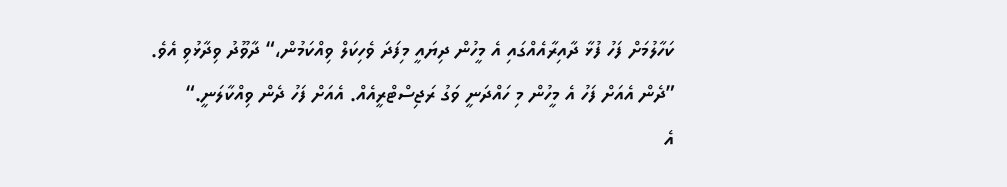ކަހާލުމަށް ފަހު ފުޅާ ދާއިރާއެއްގައި އެ މީހުން ދިޔައީ މިފަދަ ވެހިކަލް ވިއްކަމުން،“ ދާވޫދު ވިދާޅުވި އެވެ.
”ދެން އެއަށް ފަހު އެ މީހުން މި ހައްދަނީ ވަގު ރަޖިސްޓްރީއެއް. އެއަށް ފަހު ދެން ވިއްކާލަނީ.“
އެ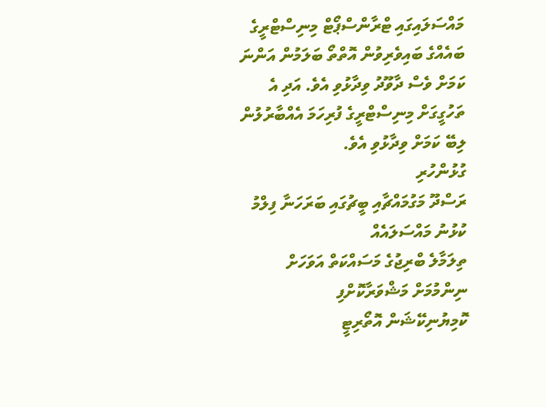މައްސަލައިގައި ޓްރާންސްޕޯޓް މިނިސްޓްރީގެ ބައެއްގެ ބައިވެރިވުން އޮތްތޯ ބަލަމުން އަންނަ ކަމަށް ވެސް ދާވޫދު ވިދާޅުވި އެވެ. އަދި އެ ތަހުގީގަށް މިނިސްޓްރީގެ ފުރިހަމަ އެއްބާރުލުން ލިބޭ ކަމަށް ވިދާޅުވި އެވެ.
ގުޅުންހުރި
ރަސްދޫ މަގުމައްޗާއި ބީޗުގައި ބަރަހަނާ ފިލްމު ކުޅުނު މައްސަލައެއް
ތިލަމާލެ ބްރިޖުގެ މަސައްކަތް އަވަހަށް ނިންމުމަށް މަޝްވަރާކޮށްފި
ކޮމިޔުނިކޭޝަން އޮތޯރިޓީ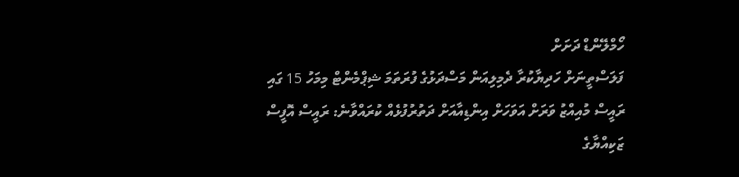ހޯމްލޭންޑް ދަށަށް
ފަލަސްތީނަށް ހަދިޔާކުރާ ދެމިލިއަން މަސްދަޅުގެ ފުރަތަމަ ޝިޕްމެންޓް މިމަހު 15 ގައި
ރައީސް މުއިއްޒު ވަރަށް އަވަހަށް އިންޑިއާއަށް ދަތުރުފުޅެއް ކުރައްވާނެ: ރައީސް އޮފީސް
ޒަކިއްޔާގެ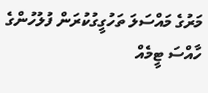މަރުގެ މައްސަލަ ތަހުގީގުކުރަން ފުލުހުންގެ ހާއްސަ ޓީމެއް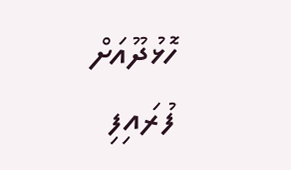ހޮޅުދޫއަށް ފުރައިފި